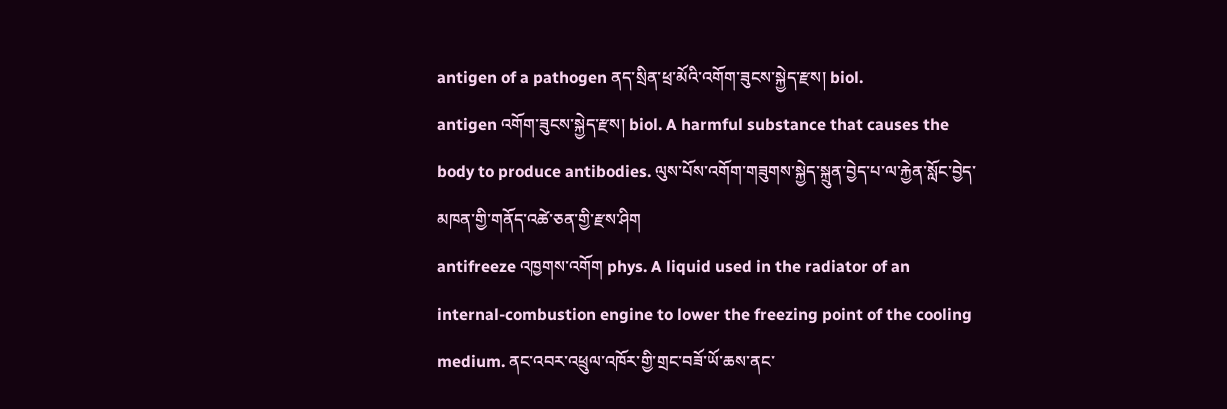antigen of a pathogen ནད་སྲིན་ཕྲ་མོའི་འགོག་ཟུངས་སྐྱེད་རྫས། biol.
antigen འགོག་ཟུངས་སྐྱེད་རྫས། biol. A harmful substance that causes the body to produce antibodies. ལུས་པོས་འགོག་གཟུགས་སྐྱེད་སྐྲུན་བྱེད་པ་ལ་རྐྱེན་སློང་བྱེད་མཁན་གྱི་གནོད་འཚེ་ཅན་གྱི་རྫས་ཤིག
antifreeze འཁྱགས་འགོག phys. A liquid used in the radiator of an internal-combustion engine to lower the freezing point of the cooling medium. ནང་འབར་འཕྲུལ་འཁོར་གྱི་གྲང་བཟོ་ཡོ་ཆས་ནང་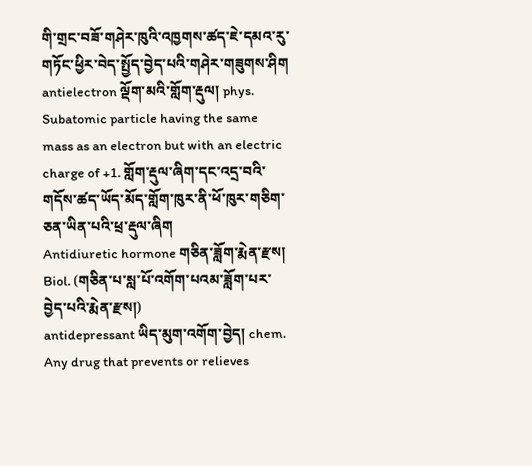གི་གྲང་བཟོ་གཤེར་ཁུའི་འཁྱགས་ཚད་ཇེ་དམའ་རུ་གཏོང་ཕྱིར་བེད་སྤྱོད་བྱེད་པའི་གཤེར་གཟུགས་ཤིག
antielectron ལྡོག་མའི་གློག་རྡུལ། phys. Subatomic particle having the same mass as an electron but with an electric charge of +1. གློག་རྡུལ་ཞིག་དང་འདྲ་བའི་གདོས་ཚད་ཡོད་མོད་གློག་ཁུར་ནི་ཕོ་ཁུར་གཅིག་ཅན་ཡིན་པའི་ཕྲ་རྡུལ་ཞིག
Antidiuretic hormone གཅིན་ཟློག་རྨེན་རྫས། Biol. (གཅིན་པ་སླ་པོ་འགོག་པའམ་ཟློག་པར་བྱེད་པའི་རྨེན་རྫས།)
antidepressant ཡིད་མུག་འགོག་བྱེད། chem. Any drug that prevents or relieves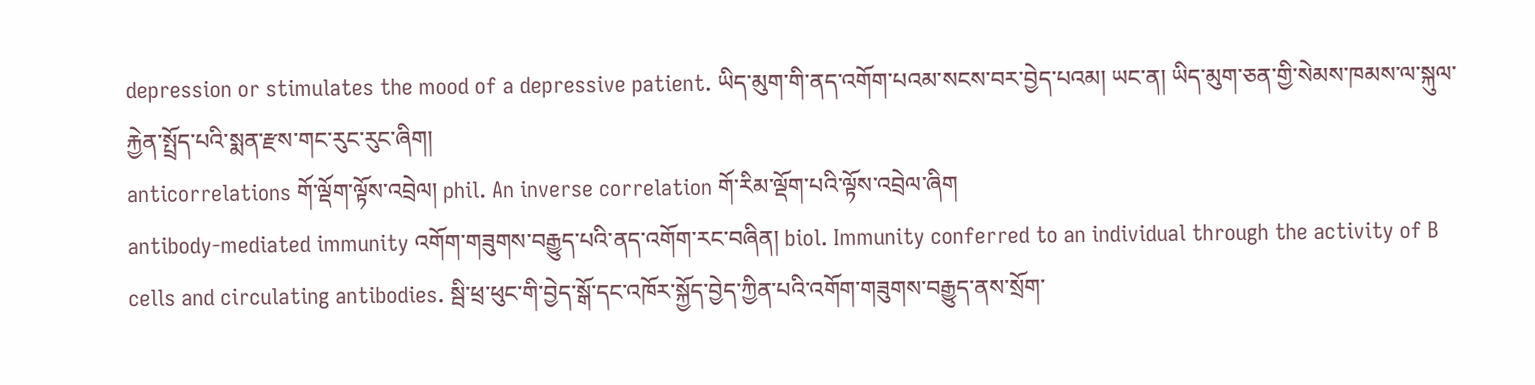depression or stimulates the mood of a depressive patient. ཡིད་མུག་གི་ནད་འགོག་པའམ་སངས་བར་བྱེད་པའམ། ཡང་ན། ཡིད་མུག་ཅན་གྱི་སེམས་ཁམས་ལ་སྐུལ་རྐྱེན་སྤྲོད་པའི་སྨན་རྫས་གང་རུང་རུང་ཞིག།
anticorrelations གོ་ལྡོག་ལྟོས་འབྲེལ། phil. An inverse correlation གོ་རིམ་ལྡོག་པའི་ལྟོས་འབྲེལ་ཞིག
antibody-mediated immunity འགོག་གཟུགས་བརྒྱུད་པའི་ནད་འགོག་རང་བཞིན། biol. Immunity conferred to an individual through the activity of B cells and circulating antibodies. སྦི་ཕྲ་ཕུང་གི་བྱེད་སྒོ་དང་འཁོར་སྐྱོད་བྱེད་ཀྱིན་པའི་འགོག་གཟུགས་བརྒྱུད་ནས་སྲོག་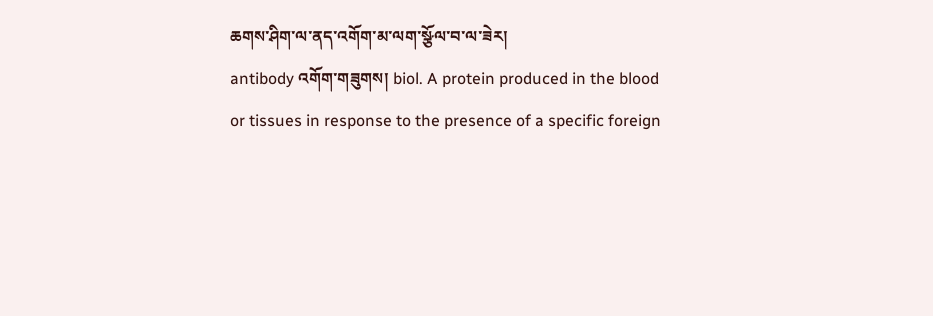ཆགས་ཤིག་ལ་ནད་འགོག་མ་ལག་སྩོལ་བ་ལ་ཟེར།
antibody འགོག་གཟུགས། biol. A protein produced in the blood or tissues in response to the presence of a specific foreign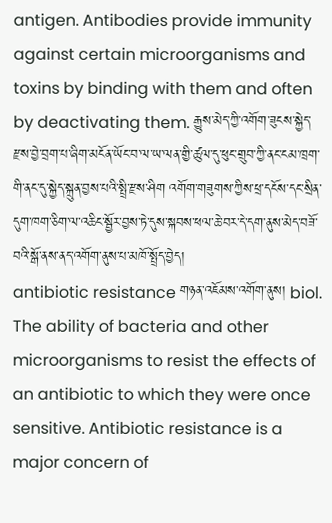antigen. Antibodies provide immunity against certain microorganisms and toxins by binding with them and often by deactivating them. རྒྱུས་མེད་ཀྱི་འགོག་ཟུངས་སྐྱེད་རྫས་བྱེ་བྲག་པ་ཞིག་མངོན་ཡོང་བ་ལ་ཡ་ལན་གྱི་ཚུལ་དུ་ཕུང་གྲུབ་ཀྱི་ནང་ངམ་ཁྲག་གི་ནང་དུ་སྐྱེད་སྐྲུན་བྱས་པའི་སྤྲི་རྫས་ཤིག འགོག་གཟུགས་ཀྱིས་ཕྲ་དངོས་དང་སྲིན་དུག་ཁག་ཅིག་ལ་འཆིང་སྦྱོར་བྱས་ཏེ་དུས་སྐབས་ཕལ་ཆེ་བར་དེ་དག་ནུས་མེད་བཟོ་བའི་སྒོ་ནས་ནད་འགོག་ནུས་པ་མཁོ་སྤྲོད་བྱེད།
antibiotic resistance གཉན་འཇོམས་འགོག་ནུས། biol. The ability of bacteria and other microorganisms to resist the effects of an antibiotic to which they were once sensitive. Antibiotic resistance is a major concern of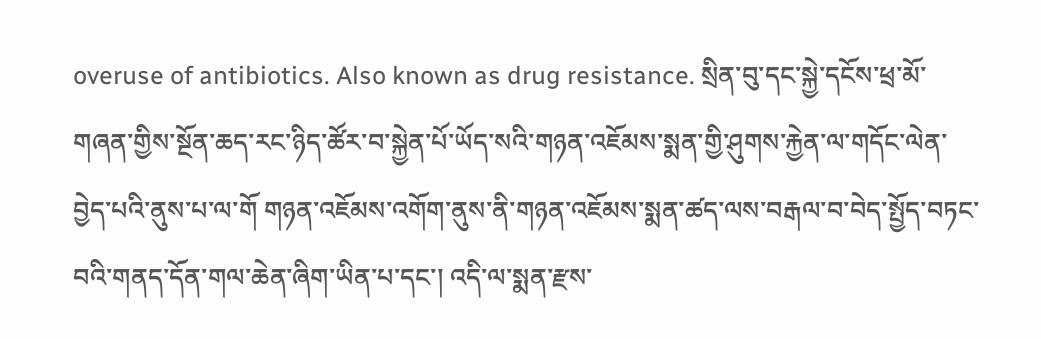overuse of antibiotics. Also known as drug resistance. སྲིན་བུ་དང་སྐྱེ་དངོས་ཕྲ་མོ་གཞན་གྱིས་སྔོན་ཆད་རང་ཉིད་ཚོར་བ་སྐྱེན་པོ་ཡོད་སའི་གཉན་འཇོམས་སྨན་གྱི་ཤུགས་རྐྱེན་ལ་གདོང་ལེན་བྱེད་པའི་ནུས་པ་ལ་གོ གཉན་འཇོམས་འགོག་ནུས་ནི་གཉན་འཇོམས་སྨན་ཚད་ལས་བརྒལ་བ་བེད་སྤྱོད་བཏང་བའི་གནད་དོན་གལ་ཆེན་ཞིག་ཡིན་པ་དང་། འདི་ལ་སྨན་རྫས་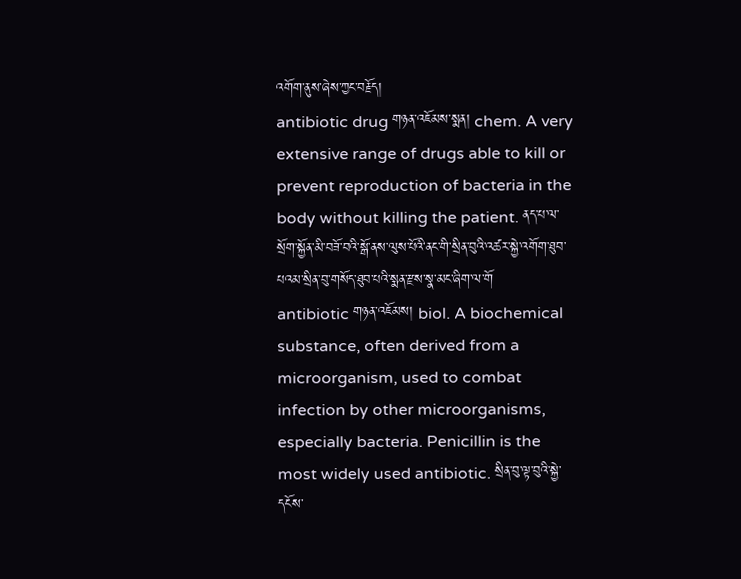འགོག་ནུས་ཞེས་ཀྱང་བརྗོད།
antibiotic drug གཉན་འཇོམས་སྨན། chem. A very extensive range of drugs able to kill or prevent reproduction of bacteria in the body without killing the patient. ནད་པ་ལ་སྲོག་སྐྱོན་མི་བཟོ་བའི་སྒོ་ནས་ལུས་པོའི་ནང་གི་སྲིན་བུའི་འཚར་སྐྱེ་འགོག་ཐུབ་པའམ་སྲིན་བུ་གསོད་ཐུབ་པའི་སྨན་རྫས་སྣ་མང་ཞིག་ལ་གོ
antibiotic གཉན་འཇོམས། biol. A biochemical substance, often derived from a microorganism, used to combat infection by other microorganisms, especially bacteria. Penicillin is the most widely used antibiotic. སྲིན་བུ་ལྟ་བུའི་སྐྱེ་དངོས་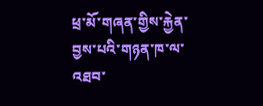ཕྲ་མོ་གཞན་གྱིས་རྐྱེན་བྱས་པའི་གཉན་ཁ་ལ་འཐབ་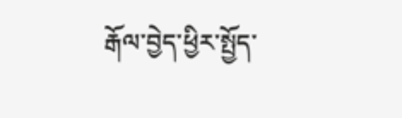རྒོལ་བྱེད་ཕྱིར་སྤྱོད་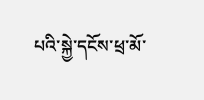པའི་སྐྱེ་དངོས་ཕྲ་མོ་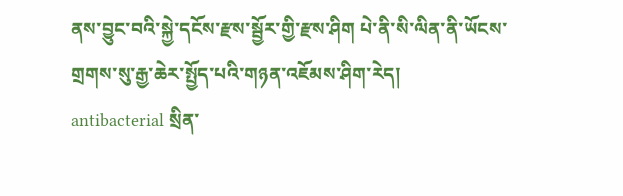ནས་བྱུང་བའི་སྐྱེ་དངོས་རྫས་སྦྱོར་གྱི་རྫས་ཤིག པེ་ནི་སི་ལིན་ནི་ཡོངས་གྲགས་སུ་རྒྱ་ཆེར་སྤྱོད་པའི་གཉན་འཇོམས་ཤིག་རེད།
antibacterial སྲིན་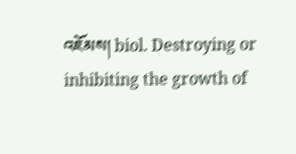འཇོམས། biol. Destroying or inhibiting the growth of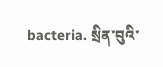bacteria. སྲིན་བུའི་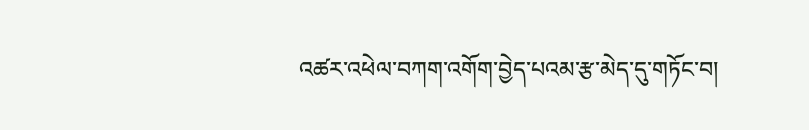འཚར་འཕེལ་བཀག་འགོག་བྱེད་པའམ་རྩ་མེད་དུ་གཏོང་བ།